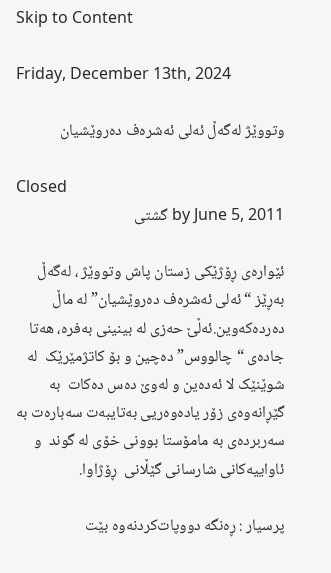Skip to Content

Friday, December 13th, 2024

وتووێژ لەگەڵ ئه‌لی ئەشرەف دەروێشیان

Closed
by June 5, 2011 گشتی

ئێوارەی ڕۆژێکی زستان پاش وتووێژ ، لەگەڵ  بەڕێز “ئەلی ئەشرەف دەروێشیان” لە ماڵ  دەردەکەوین.ئەڵێ حه‌زی لە بینینی بەفرە، هەتا  جادەی “چالووس” دەچین و بۆ کاتژمێرێک  لە شوێنێک لا ئەدەین و لەوێ دەس دەکات  بە گێڕانەوەی زۆر یادەوەریی بەتایبەت سەبارەت بە سەربردەی بە مامۆستا بوونی خۆی لە گوند  و ئاواییەکانی شارسانی گێڵانی  ڕۆژاوا.

پرسیار : ڕه‌نگه‌ دووپات‌کردنه‌وه‌ بێت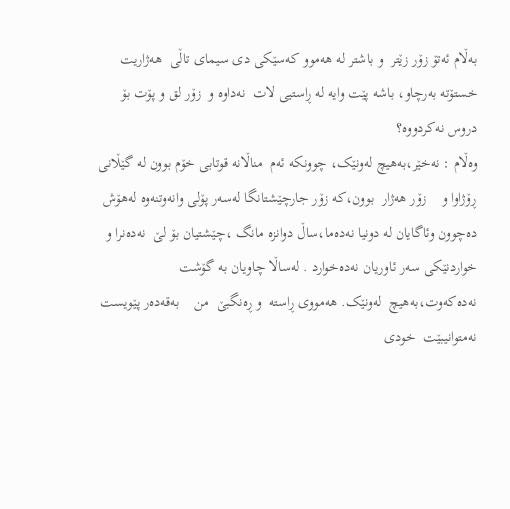به‌ڵام ئه‌تۆ زۆر زێتر  و باشتر له‌ هه‌موو که‌سێکی دی سیمای تاڵی  هه‌ژاریت خستۆته‌ به‌رچاو، باشه‌ پێت وایه‌ له‌ ڕاستیی لات  نه‌داوه‌ و  زۆر لق و پۆت بۆ دروس نه‌کردووه‌؟
وه‌ڵام : نه‌خێر،به‌هیچ له‌ونێک، چوونکه‌ ئه‌م  مناڵانه‌ قوتابی خۆم بوون له‌ گێڵانی ڕۆژاوا و    زۆر هه‌ژار  بوون،که‌ زۆر جارچێشتانگا له‌سه‌ر پۆلی وانه‌وتنه‌وه‌ له‌هۆش ده‌چوون وئاگایان له‌ دونیا نه‌ده‌ما،ساڵ دوانزه‌ مانگ ،چێشتیان بۆ لێ  نه‌ده‌نرا و خواردنێکی سه‌ر ئاوریان نه‌ده‌خوارد . له‌ساڵا چاویان به‌ گۆشت  نه‌ده‌که‌وت،به‌هیچ  له‌ونێک. هه‌مووی ڕاسته‌  و ڕه‌نگبێ  من    به‌قه‌ده‌ر پێویست نه‌متوانیبێت  خودی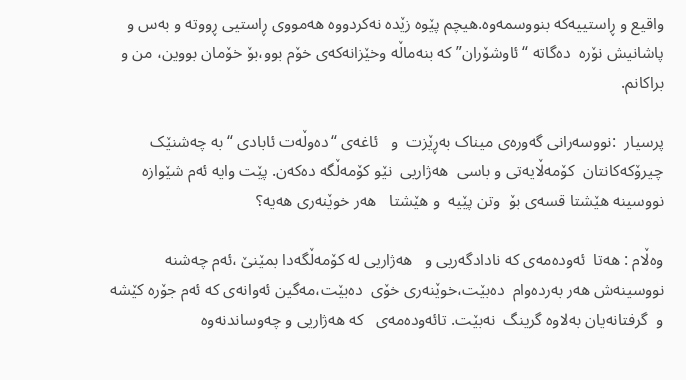واقیع و ڕاستییه‌که‌ بنووسمه‌وه‌.هیچم پێوه‌ زێده‌ نه‌کردووه‌ هه‌مووی ڕاستیی ڕووته‌ و به‌س و پاشانیش نۆره‌  ده‌گاته‌ “ئاوشۆران” که‌ بنه‌ماڵه‌ وخێزانه‌که‌ی خۆم بوو،بۆ خۆمان بووین، من و براکانم.

پرسیار  :نووسه‌رانی گه‌و‌ره‌ی میناک به‌ڕێزت  و   ئاغه‌ی “ده‌وڵه‌ت ئابادی “به‌ چه‌شنێک    چیرۆکه‌کانتان  کۆمه‌ڵایه‌تی و باسی  هه‌ژاریی  نێو کۆمه‌ڵگه‌ ده‌که‌ن. پێت وایه‌ ئه‌م شێوازه‌  نووسینه‌ هێشتا قسه‌ی بۆ  وتن پێیه‌  و هێشتا   هه‌ر خوێنه‌ری هه‌یه‌؟

وه‌ڵام : هه‌تا  ئه‌و‌ده‌مه‌ی که‌ نادادگه‌ریی و   هه‌ژاریی له‌ کۆمه‌ڵگه‌دا بمێنێ ،ئه‌م چه‌شنه‌   نووسینه‌ش‌ هه‌ر به‌رده‌وام  ده‌بێت،خوێنه‌ری خۆی  ده‌بێت،مه‌گین ئه‌وانه‌ی که‌ ئه‌م جۆره‌ کێشه‌  و  گرفتانه‌یان به‌لاوه‌ گرینگ  نه‌بێت. تائه‌و‌ده‌مه‌ی   که‌ هه‌ژاریی و چه‌وساندنه‌وه‌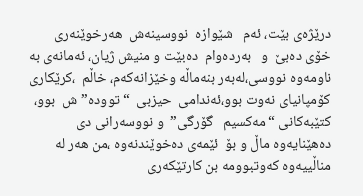درێژه‌ی بێت، ئه‌م   شێوازه‌  نووسینه‌ش  هه‌رخوێنه‌ری خۆی ده‌بێ  و   به‌رده‌وام  ده‌بێت و منیش ژیان، ئه‌مانه‌ی به‌  ناومه‌وه‌‌ نووسی،له‌به‌ر بنه‌ماڵه‌ وخێزانه‌که‌م، خاڵم  ،کرێکاری کۆمپانیای نه‌وت بوو،ئه‌ندامی  حیزبی  “تووده”ش  بوو، کتێبه‌کانی “مه‌کسیم   گۆرگی”  و نووسه‌رانی دی ده‌هێنایه‌وه‌ ماڵ و بۆ  ئێمه‌ی ده‌خوێندنه‌وه‌ ،من هه‌ر له‌ مناڵییه‌وه‌ که‌وتبوومه‌ بن کارتێکه‌ری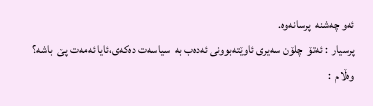ئه‌و چه‌شنه‌  پرسانه‌وه‌‌.
پرسیار  : ئه‌تۆ  چلۆن سه‌یری ئاوێته‌بوونی ئه‌ده‌ب به‌  سیاسه‌ت ده‌که‌ی‌،ئایا ئه‌مه‌ت پێ  باشه‌؟
وه‌ڵام  :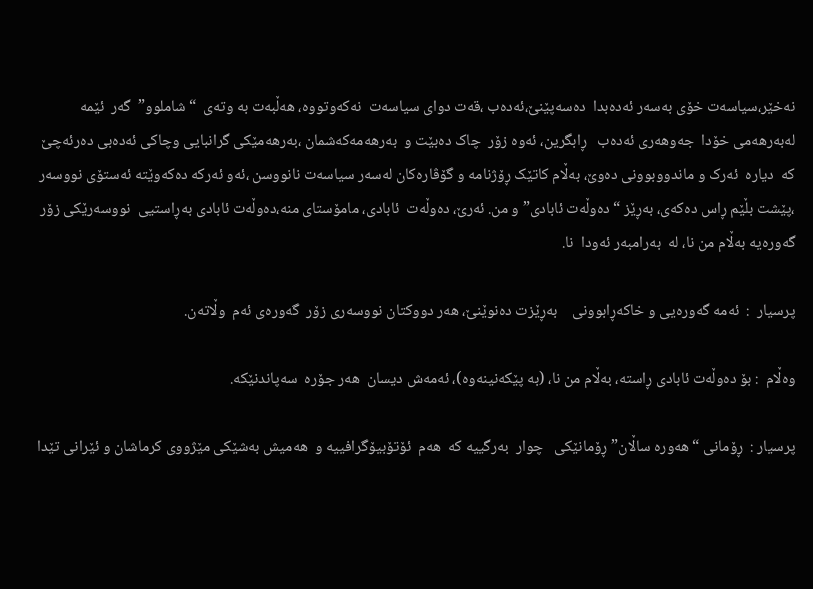نه‌خێر،سیاسه‌ت خۆی به‌سه‌ر ئه‌ده‌بدا  ده‌سه‌پێنێ،ئه‌ده‌ب ،قه‌ت دوای سیاسه‌ت  نه‌که‌وتووه‌، هه‌ڵبه‌ت به‌ وته‌ی  “شاملوو”  گه‌ر  ئێمه‌  له‌به‌رهه‌می خۆدا  جه‌وهه‌ری ئه‌ده‌ب   ڕابگرین، ئه‌وه‌ زۆر  چاک ده‌بێت و  به‌رهه‌مه‌که‌شمان ،به‌رهه‌مێکی گرانبایی وچاکی ئه‌ده‌بی ده‌رئه‌چێ که‌  دیاره‌  ئه‌رک و ماندووبوونی ده‌وێ، به‌ڵام کاتێک ڕۆژنامه‌ و گۆڤاره‌کان له‌سه‌ر سیاسه‌ت نانووسن ،ئه‌و‌ ئه‌رکه‌ ده‌که‌وێته‌ ئه‌ستۆی نووسه‌ر ،پێشت بڵێم ڕاس ده‌که‌ی، به‌ڕێز “ده‌وڵه‌ت ئابادی” و من. ئه‌رێ، ده‌وڵه‌ت  ئابادی، مامۆستای منه‌،ده‌وڵه‌ت ئابادی به‌ڕاستیی  نووسه‌رێکی زۆر  گه‌وره‌یه‌ به‌ڵام من نا، له‌  به‌رامبه‌ر ئه‌ودا  نا.

پرسیار  :  ئه‌مه‌ گه‌وره‌یی و خاکه‌ڕابوونی    به‌ڕێزت ده‌نوێنێ‌، هه‌ر دووکتان نووسه‌ری زۆر  گه‌وره‌ی ئه‌م  وڵاته‌ن.

وه‌ڵام  : بۆ ده‌وڵه‌ت ئابادی ڕاسته‌، به‌ڵام من نا، (به‌ پێکه‌نینه‌وه‌)، ئه‌مه‌ش دیسان  هه‌ر جۆره‌  سه‌پاندنێکه‌.

پرسیار :  ڕۆمانی “هه‌وره‌ ساڵان” ڕۆمانێکی   چوار  به‌رگییه‌ که‌  هه‌م  ئۆتۆبیۆگرافییه‌ و  هه‌میش به‌شێکی مێژووی کرماشان و ئێرانی تێدا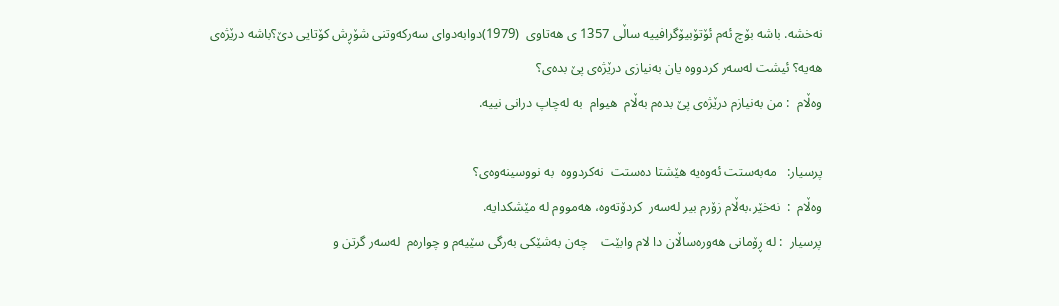نه‌خشه‌. باشه‌ بۆچ ئه‌م ئۆتۆبیۆگرافییه‌ ساڵی 1357 ی هه‌تاوی  (1979)دوابه‌دوای سه‌رکه‌وتنی شۆڕش کۆتایی دێ؟باشه‌ درێژه‌ی هه‌یه‌؟ ئیشت له‌سه‌ر کردووه‌ یان به‌نیازی درێژه‌ی پێ بده‌ی؟
وه‌ڵام  : من به‌نیازم درێژه‌ی پێ بده‌م به‌ڵام  هیوام  به‌ له‌چاپ درانی نییه‌.

پرسیار:   مه‌به‌ستت ئه‌وه‌یه‌ هێشتا ده‌ستت  نه‌کردووه‌  به‌ نووسینه‌وه‌ی؟
وه‌ڵام  :  نه‌خێر،به‌ڵام زۆرم بیر له‌سه‌ر  کردۆته‌وه‌، هه‌مووم له‌ مێشکدایه‌.
پرسیار  : له‌ ڕۆمانی هه‌وره‌ساڵان دا لام وابێت    چه‌ن به‌شێکی به‌رگی سێیه‌م و چواره‌م  له‌سه‌ر گرتن و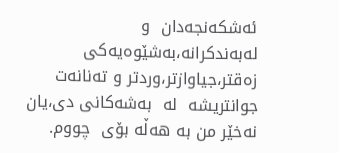ئه‌شکه‌نجه‌دان  و  له‌به‌ندکرانه‌،به‌شێوه‌یه‌کی    زه‌قتر،جیاوازتر،وردتر و ته‌نانه‌ت جوانتریشه‌  له‌  به‌شه‌کانی دی،یان نه‌خێر من به‌ هه‌ڵه‌ بۆی  چووم.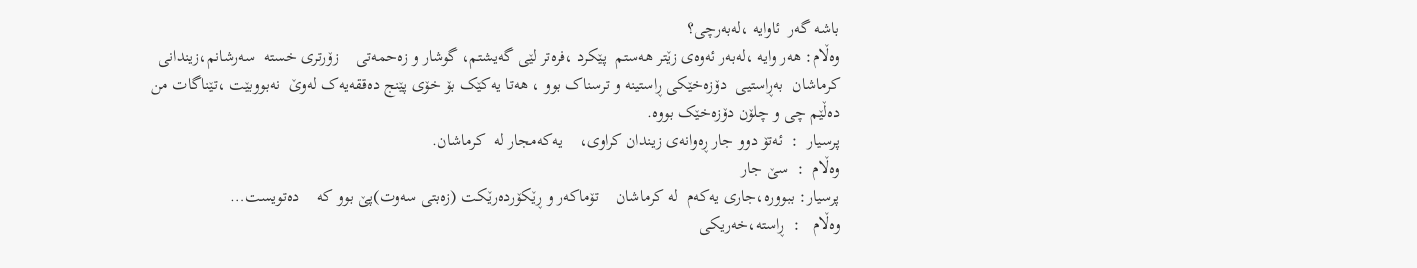باشه‌ گه‌ر  ئاوایه‌ ،له‌به‌رچی؟
وه‌ڵام: هه‌ر وایه‌ ،له‌به‌ر ئه‌وه‌ی زێتر هه‌ستم  پێکرد ،فره‌تر لێی گه‌یشتم، گوشار و زه‌حمه‌تی    زۆرتری خسته‌  سه‌رشانم،زیندانی کرماشان  به‌ڕاستیی  دۆزه‌خێکی ڕاستینه‌ و ترسناک بوو ، هه‌تا یه‌کێک بۆ خۆی پێنج ده‌ققه‌یه‌ک له‌وێ  نه‌بووبێت ،تێناگات من ده‌ڵێم چی و چلۆن دۆزه‌خێک بووه‌.
پرسیار  :  ئه‌تۆ دوو جار ڕه‌وانه‌ی زیندان کراوی،    یه‌که‌مجار له‌  کرماشان.
وه‌ڵام  :  سێ جار
پرسیار: ببووره‌،جاری یه‌که‌م  له‌ کرماشان    تۆماکه‌ر و ڕێکۆرده‌رێکت (زه‌بتی سه‌وت)پێ بوو که‌    ده‌تویست…
وه‌ڵام   :  ڕاسته‌،خه‌ریکی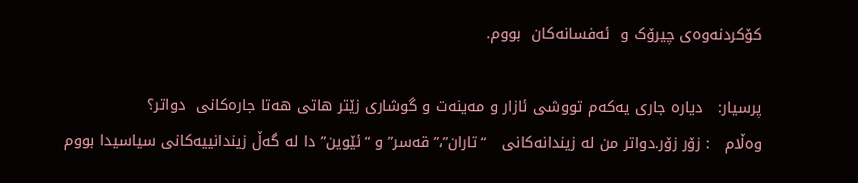کۆکردنه‌وه‌ی چیرۆک و  ئه‌فسانه‌کان  بووم.

پرسیار:   دیاره‌ جاری یه‌که‌م تووشی ئازار و مه‌ینه‌ت و گوشاری زێتر هاتی هه‌تا جاره‌کانی  دواتر؟
وه‌ڵام   : زۆر زۆر.دواتر من له‌ زیندانه‌کانی   “تاران”،”قه‌سر” و “ئێوین” دا له‌ گه‌ڵ زیندانییه‌کانی سیاسیدا بووم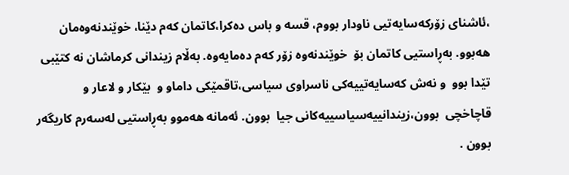،ئاشنای زۆرکه‌سایه‌تیی ناودار بووم، قسه‌ و باس ده‌کرا،کاتمان که‌م دێنا، خوێندنه‌وه‌مان هه‌بوو. به‌ڕاستیی کاتمان بۆ  خوێندنه‌وه‌ زۆر که‌م ده‌مایه‌وه‌. به‌ڵام زیندانی کرماشان نه‌ کتێبی تێدا بوو  و نه‌ش‌ که‌سایه‌تییه‌کی ناسراوی سیاسی،تاقمێکی داماو و  بێکار و لاعار و قاچاخچی  بوون،زیندانییه‌سیاسییه‌کانی جیا  بوون. ئه‌مانه‌ هه‌موو به‌ڕاستیی له‌سه‌رم کاریگه‌ر بوون .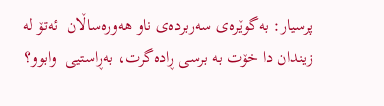پرسیار: به‌گوێره‌ی سه‌ربرده‌ی ناو هه‌وره‌ساڵان  ئه‌تۆ له‌ زیندان دا خۆت به‌ برسی ڕاده‌گرت، به‌ڕاستیی  وابوو؟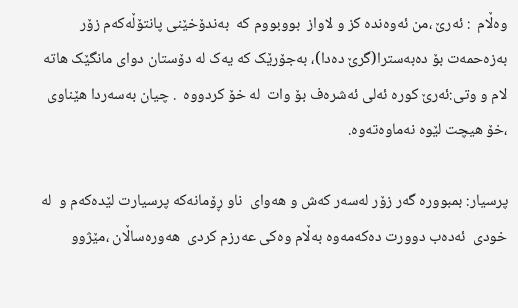وه‌ڵام  : ئه‌رێ ،من ئه‌وه‌نده‌ کز و لاواز  بووبووم که‌  به‌ندۆخێنی پانتۆڵه‌که‌م زۆر به‌زه‌حمه‌ت بۆ ده‌به‌سترا(گرێ ده‌دا)، به‌جۆرێک که‌ یه‌ک له‌ دۆستان دوای مانگێک هاته‌ لام و وتی:ئه‌رێ کو‌ره‌ ئه‌لی ئه‌شره‌ف بۆ وات  له‌ خۆ کردووه‌‌  . چیان به‌سه‌ردا هێناوی ،خۆ هیچت لێوه‌ نه‌ماوه‌ته‌وه‌.

پرسیار: بمبووره‌ گه‌ر زۆر له‌سه‌ر که‌ش و هه‌وای  ناو ڕۆمانه‌که‌ پرسیارت لێده‌که‌م و  له‌ خودی  ئه‌ده‌ب دوورت ده‌که‌مه‌وه‌ به‌ڵام وه‌کی عه‌رزم کردی  هه‌وره‌ساڵان ،مێژوو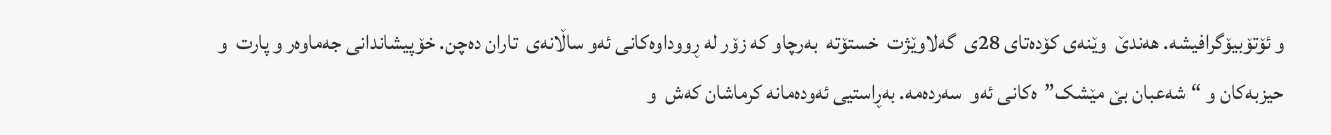و ئۆتۆبیۆگرافیشه‌. هه‌ندێ  وێنه‌ی کۆده‌تای 28ی  گه‌لاوێژت  خستۆته‌  به‌رچاو که‌ زۆر له‌ ڕووداوه‌کانی ئه‌و ساڵانه‌ی  تاران ده‌چن. خۆپیشاندانی جه‌ماوه‌ر و پارت  و حیزبه‌کان و “شه‌عبان بێ مێشک”ه‌کانی ئه‌و  سه‌رده‌مه‌. به‌ڕاستیی ئه‌و‌ده‌مانه‌ کرماشان که‌ش  و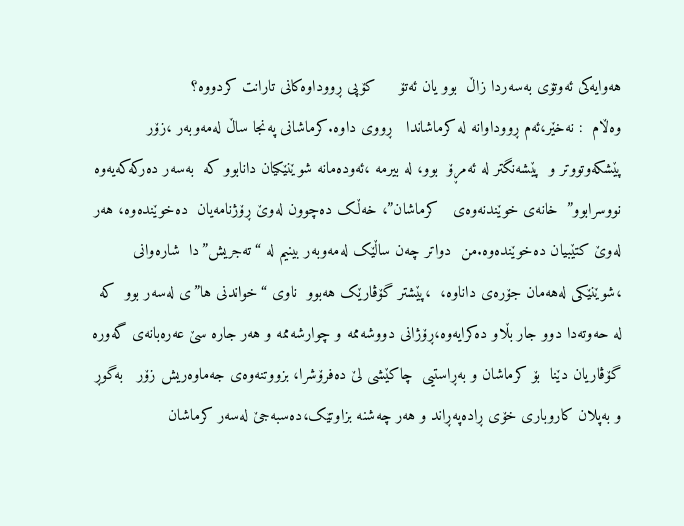هه‌وایه‌کی ئه‌وتۆی به‌سه‌ردا زاڵ  بوو یان ئه‌تۆ     کۆپی ڕووداوه‌کانی تارانت کردووه‌؟
وه‌ڵام  : نه‌خێر،ئه‌م ڕووداوانه‌ له‌ کرماشاندا   ڕووی داوه‌.کرماشانی په‌نجا ساڵ له‌مه‌وبه‌ر ،زۆر پێشکه‌وتووتر و  پێشه‌نگتر له‌ ئه‌مڕۆ  بوو، له‌ بیرمه‌ ،ئه‌و‌ده‌مانه‌ شوێنێکیان دانابوو که‌  به‌سه‌ر ده‌ر‌که‌که‌یه‌وه‌‌  نووسرابوو”  خانه‌ی خوێندنه‌وه‌ی   کرماشان”، خه‌ڵک ده‌چوون له‌وێ ڕۆژنامه‌یان  ده‌خوێنده‌وه‌، هه‌ر له‌وێ کتێبیان ده‌خوێنده‌وه‌.من  دو‌اتر چه‌ن ساڵێک له‌مه‌وبه‌ر بینیم له‌ “ته‌جریش”دا  شاره‌وانی ،شوێنێکی له‌هه‌مان جۆره‌ی داناوه،‌  ‌،پێشتر گۆڤارێک هه‌بوو  ‌ناوی “خواندنی ها”ی له‌سه‌ر بوو  که‌ له‌ حه‌وته‌دا دوو جار بڵاو ده‌کرایه‌وه‌،ڕۆژانی دووشه‌ممه‌ و چوارشه‌ممه‌ و هه‌ر جاره‌ سێ عه‌ره‌بانه‌ی گه‌وره‌ گۆڤاریان دێنا  بۆ کرماشان و به‌ڕاستیی  چاکێشی لێ ده‌فرۆشرا، بزووتنه‌وه‌ی جه‌ماوه‌ریش زۆر   به‌گوڕ و به‌پلان کاروباری خۆی ڕاده‌په‌ڕاند و هه‌ر چه‌شنه‌ بزاوتێک،ده‌سبه‌جێ له‌سه‌ر کرماشان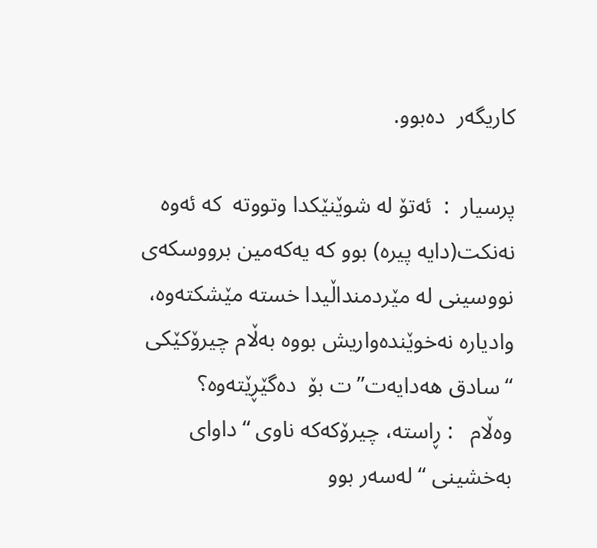کاریگه‌ر  ده‌بوو.

پرسیار  :  ئه‌تۆ له‌ شوێنێکدا وتووته‌  که‌ ئه‌وه‌ نه‌نکت(دایه‌ پیره‌) بوو که‌ یه‌که‌مین برووسکه‌ی  نووسینی له‌ مێردمنداڵیدا خسته‌ مێشکته‌وه‌، وادیاره‌ نه‌خوێنده‌واریش بووه‌ به‌ڵام چیرۆکێکی    “سادق هه‌دایه‌ت”ت بۆ  ده‌گێڕێته‌وه‌؟
وه‌ڵام   : ڕاسته‌، چیرۆکه‌که‌ ناوی “داوای به‌خشینی “له‌سه‌ر بوو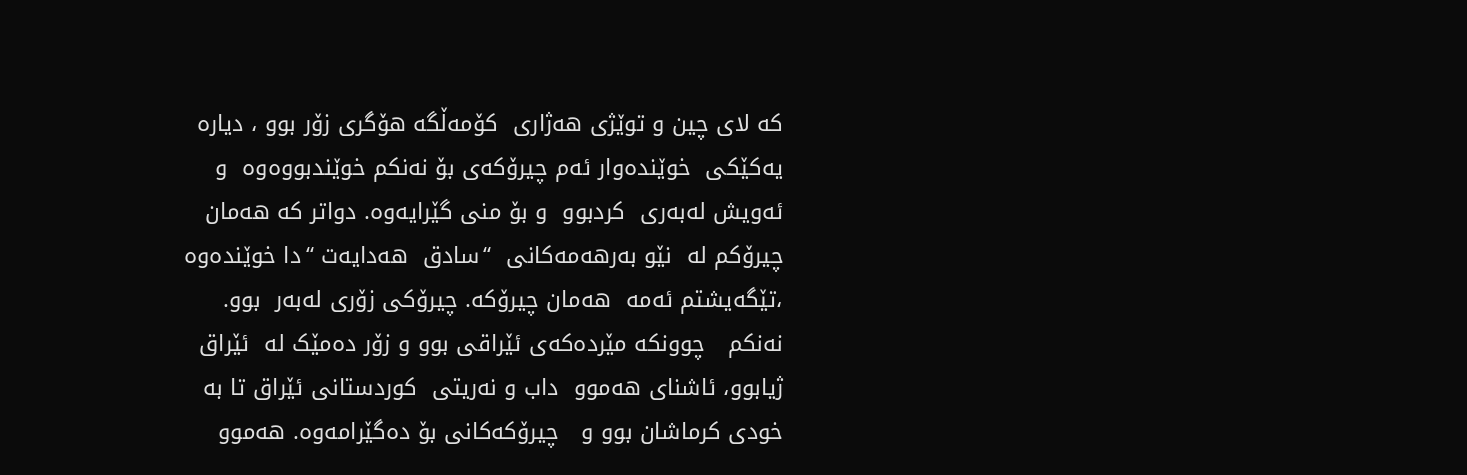که‌ لای چین و توێژی هه‌ژاری  کۆمه‌ڵگه‌ هۆگری زۆر بوو ، دیاره‌ یه‌کێکی  خوێنده‌وار ئه‌م چیرۆکه‌ی بۆ نه‌نکم خوێندبووه‌وه‌  و ئه‌ویش له‌به‌ری  کردبوو  و بۆ منی گێرایه‌وه‌. دواتر که‌ هه‌مان چیرۆکم له‌  نێو به‌رهه‌مه‌کانی  “سادق  هه‌دایه‌ت “دا خوێنده‌وه‌ ،تێگه‌یشتم ئه‌مه‌  هه‌مان چیرۆکه‌. چیرۆکی زۆری له‌به‌ر  بوو. نه‌نکم   چوونکه‌ مێرده‌که‌ی ئێراقی بوو و زۆر ده‌مێک له‌  ئێراق ژیابوو، ئاشنای هه‌موو  داب و نه‌ریتی  کوردستانی ئێراق تا به‌ خودی کرماشان بوو و   چیرۆکه‌کانی بۆ ده‌گێرامه‌وه‌. هه‌موو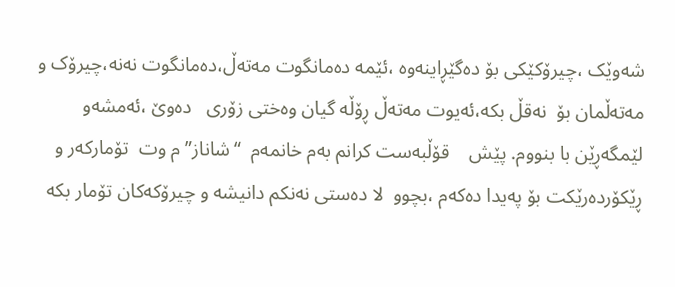شه‌وێک ،چیرۆکێکی بۆ ده‌گێڕاینه‌وه‌ ،ئێمه‌ ده‌مانگوت مه‌ته‌ڵ،ده‌مانگوت نه‌نه‌،چیرۆک و مه‌ته‌ڵمان بۆ  نه‌قڵ بکه‌‌،ئه‌یوت مه‌ته‌ڵ ڕۆڵه‌ گیان وه‌ختی زۆری   ده‌وێ ،ئه‌مشه‌و لێمگه‌ڕێن با بنووم. پێش    قۆڵبه‌ست کرانم به‌م خانمه‌م  “شاناز”م وت  تۆمارکه‌ر و ڕێکۆرده‌رێکت بۆ په‌یدا ده‌که‌م ،بچوو  لا ده‌ستی نه‌نکم دانیشه‌ و چیرۆکه‌کان تۆمار بکه‌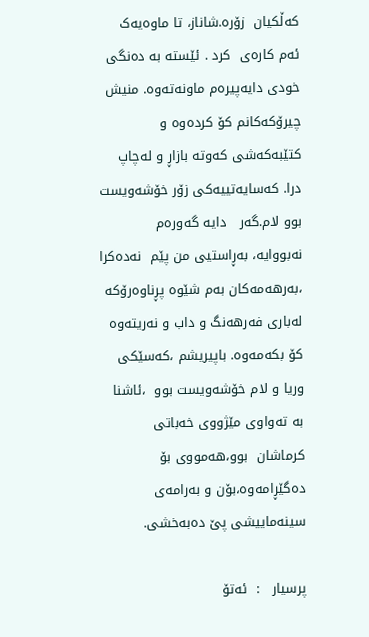که‌ڵکیان  زۆره‌.شاناز، تا ماوه‌یه‌ک ئه‌م کاره‌ی  کرد . ئێسته‌ به‌ ده‌نگی خودی دایه‌پیره‌م ماونه‌ته‌وه‌. منیش چیرۆکه‌کانم کۆ کرده‌وه‌ و  کتێبه‌که‌شی که‌وته‌ بازاڕ و له‌چاپ درا. که‌سایه‌تییه‌کی زۆر خۆشه‌ویست بوو لام.گه‌ر   دایه‌ گه‌وره‌م  نه‌بووایه‌، به‌ڕاستیی من پێم  نه‌ده‌کرا ،به‌رهه‌مه‌کان به‌م شێوه‌ پڕناوه‌رۆکه‌ له‌باری فه‌رهه‌نگ و داب و نه‌ریته‌وه‌‌ کۆ بکه‌مه‌وه‌. باپیریشم ،که‌سێکی وریا و لام خۆشه‌ویست بوو  ،ئاشنا به‌ ته‌واوی مێژووی خه‌باتی  کرماشان  بوو،هه‌مووی بۆ ده‌گێڕامه‌وه‌،بۆن و به‌رامه‌ی  سینه‌ماییشی پێ ده‌به‌خشی.

پرسیار   :  ئه‌تۆ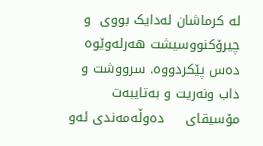له‌ کرماشان له‌دایک بووی  و   چیرۆکنووسیشت هه‌رله‌وێوه‌ ده‌س پێکردووه‌. سرووشت و داب ونه‌ریت و به‌تایبه‌ت مۆسیقای     ده‌وڵه‌مه‌ندی ئه‌و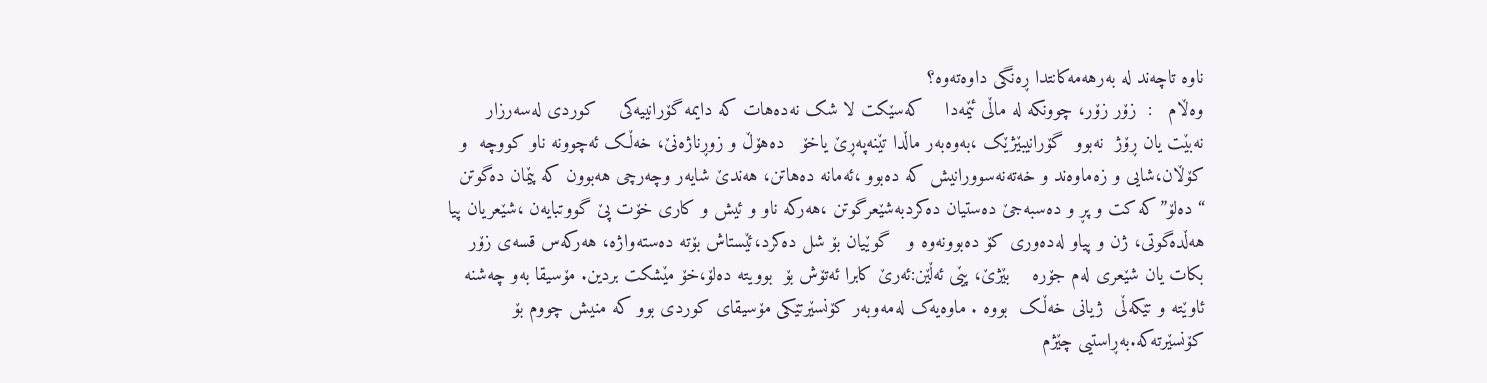ناوه‌ تاچه‌ند له‌ به‌رهه‌مه‌کانتدا ڕه‌نگی داوه‌ته‌وه‌؟
وه‌ڵام   :  زۆر زۆر، چوونکه‌ له‌ ماڵی ئێمه‌دا    که‌سێکت لا شک نه‌ده‌هات که‌ دایمه‌ گۆرانییه‌کی    کوردی له‌سه‌رزار نه‌بێت یان ڕۆژ  نه‌بوو  گۆرانیبێژێک ،به‌وه‌به‌ر ماڵدا تێنه‌په‌ڕێ یاخۆ   ده‌هۆڵ و زوڕناژه‌نێ، خه‌ڵک ئه‌چوونه‌ ناو کووچه‌  و کۆڵان،شایی و زه‌ماوه‌ند و خه‌ته‌نه‌سوورانیش که‌ ده‌بوو ،ئه‌مانه‌ ده‌هاتن، هه‌ندێ شایه‌ر وچه‌رچی هه‌بوون که‌ پێمان ده‌گوتن “ده‌لۆ”که‌ کت و پڕ و ده‌سبه‌جێ ده‌ستیان ده‌کردبه‌شێعرگوتن ،هه‌رکه‌ ناو و ئیش و کاری خۆت پێ گووتبایه‌ن ،شێعریان پیا هه‌ڵده‌گوتی، ژن و پیاو له‌ده‌وری کۆ ده‌بوونه‌وه‌ و   گوێیان بۆ شل ده‌کرد،ئێستاش بۆته‌ ده‌سته‌واژه‌، هه‌رکه‌س قسه‌ی زۆر بکات یان شێعری له‌م جۆره‌    بێژێ، پێی ئه‌ڵێن:ئه‌رێ کابرا ئه‌تۆش بۆ  بوویته‌ ده‌لۆ،خۆ مێشکت بردین. مۆسیقا به‌و چه‌شنه‌ ئاوێته‌ و تێکه‌ڵی  ژیانی خه‌ڵک  بووه‌ . ماوه‌یه‌ک له‌مه‌وبه‌ر کۆنسێرتێکی مۆسیقای کوردی بوو که‌ منیش چووم بۆ کۆنسێرته‌که‌.به‌ڕاستیی چێژم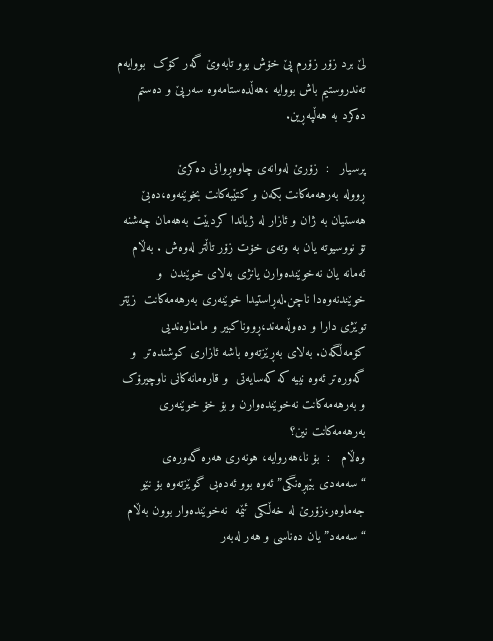لێ برد زۆر زۆرم پێ خۆش بوو تابه‌وێ گه‌ر کۆک  بووایه‌م‌ ته‌ندروستیم باش بووایه‌ ،هه‌ڵده‌ستامه‌وه‌ سه‌رپێ و ده‌ستم ده‌کرد به‌ هه‌ڵپه‌ڕین.

پرسیار   :  زۆرێ له‌وانه‌ی چاوه‌ڕوانی ده‌کرێ ڕووله‌ ‌به‌رهه‌مه‌کانت بکه‌ن و کتێبه‌کانت بخوێنه‌وه‌،ده‌بێ هه‌ستیان به‌ ژان و ئازار له‌ ژیاندا کردبێت به‌هه‌مان چه‌شنه‌ تۆ نووسیوته‌ یان به‌ وته‌ی خۆت زۆر تاڵتر له‌وه‌ش . به‌ڵام ئه‌مانه‌ یان نه‌خوێنده‌وارن یانژی به‌لای خوێندن  و خوێندنه‌وه‌دا ناچن.له‌ڕاستیدا خوێنه‌ری به‌رهه‌مه‌کانت  زێتر توێژی دارا و ده‌وڵه‌مه‌ند،ڕووناکبیر و مامناوه‌ندیی کۆمه‌ڵگه‌ن. به‌لای به‌ڕێزته‌وه‌ باشه‌ ئازاری کوشنده‌تر  و گه‌وره‌تر ئه‌وه‌ نییه‌ که‌ که‌سا‌یه‌تی  و قاره‌مانه‌کانی ناوچیرۆک و به‌رهه‌مه‌کانت نه‌خوێنده‌وارن و بۆ خۆ خوێنه‌ری به‌رهه‌مه‌کانت نین؟
وه‌ڵام   :  بۆ نا،هه‌روایه‌، هونه‌ری هه‌ره‌ گه‌وره‌ی “سه‌مه‌د‌ی بێهڕه‌نگی” ئه‌وه‌ بوو ئه‌ده‌بی گوێزته‌وه‌ بۆ نێو جه‌ماوه‌ر،زۆرێ له‌ خه‌ڵکی  ئێمه‌  نه‌خوێنده‌وار بوون به‌ڵام “سه‌مه‌د”یان ده‌ناسی و هه‌ر له‌به‌ر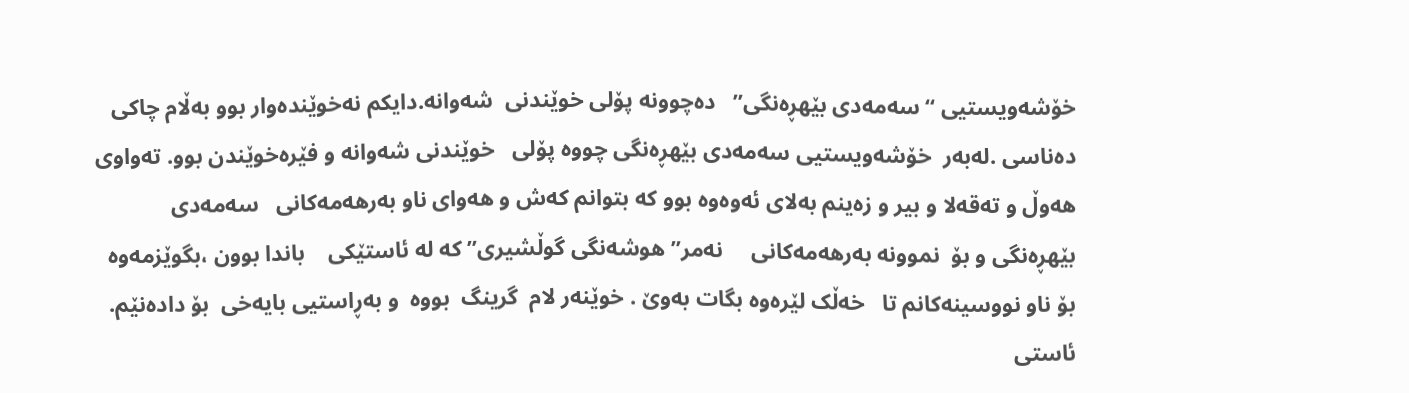خۆشه‌ویستیی “سه‌مه‌دی بێهڕه‌نگی”   ده‌چوونه‌ پۆلی خوێندنی  شه‌وانه‌.دایکم نه‌خوێنده‌وار بوو به‌ڵام چاکی ده‌ناسی .له‌به‌ر  خۆشه‌ویستیی سه‌مه‌دی بێهڕه‌نگی چووه‌ پۆلی   خوێندنی شه‌وانه‌ و فێره‌خوێندن بوو. ته‌واوی   هه‌وڵ و ته‌قه‌لا و بیر و زه‌ینم به‌لای ئه‌وه‌وه‌ بوو که‌ بتوانم که‌ش و هه‌وای ناو به‌رهه‌مه‌کانی   سه‌مه‌دی  بێهڕه‌نگی و بۆ  نموونه‌ به‌رهه‌مه‌کانی     نه‌مر” هوشه‌نگی گو‌ڵشیری” که‌ له‌ ئاستێکی    باندا بوون ،بگوێزمه‌وه‌ بۆ ناو نووسینه‌کانم تا   خه‌ڵک لێره‌وه‌ بگات به‌وێ‌ . خوێنه‌ر لام  گرینگ  بووه‌  و به‌ڕاستیی بایه‌خی  بۆ داده‌نێم. ئاستی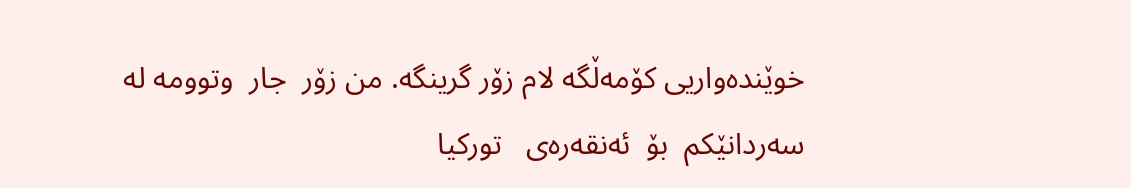خوێنده‌واریی کۆمه‌ڵگه‌ لام زۆر گرینگه‌. من زۆر  جار  وتوومه‌ له‌ سه‌ردانێکم  بۆ  ئه‌نقه‌ره‌ی   تورکیا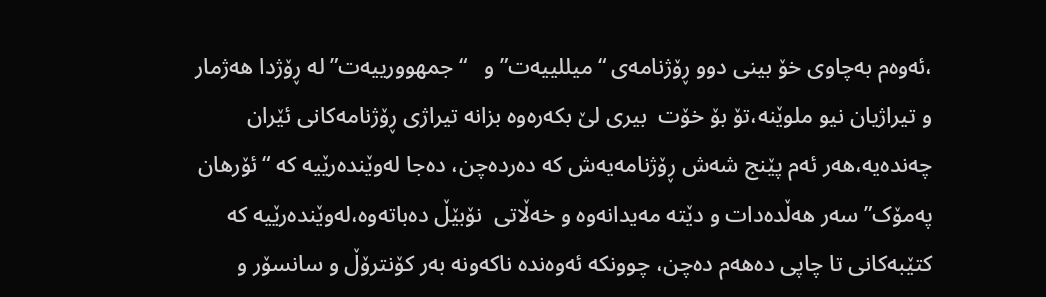،ئه‌وه‌م به‌چاوی خۆ بینی دوو ڕۆژنامه‌ی “میللییه‌ت” و   “جمهوورییه‌ت” له‌ ڕۆژدا هه‌ژمار و تیراژیان نیو ملوێنه‌،تۆ بۆ خۆت  بیری لێ بکه‌ره‌وه‌ بزانه‌ تیراژی ڕۆژنامه‌کانی ئێران  چه‌نده‌یه‌،هه‌ر ئه‌م پێنج شه‌ش ڕۆژنامه‌یه‌ش که‌ ده‌رده‌چن، ده‌جا له‌وێنده‌رێیه‌ که‌ “ئۆرهان په‌مۆک” سه‌ر هه‌ڵده‌دات و دێته‌ مه‌یدانه‌وه‌ و خه‌ڵاتی  نۆبێڵ ده‌باته‌وه‌،له‌وێنده‌رێیه‌ که‌ کتێبه‌کانی تا چاپی ده‌هه‌م ده‌چن، چوونکه‌ ئه‌وه‌نده‌ ناکه‌ونه‌ به‌ر کۆنترۆڵ و سانسۆر و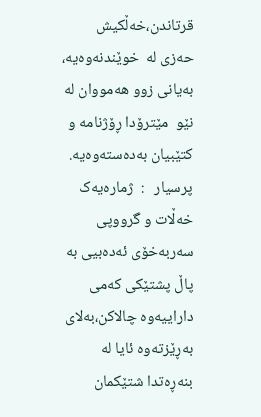قرتاندن‌،خه‌ڵکیش  حه‌زی له‌  خوێندنه‌وه‌یه‌، به‌یانی زوو هه‌مووان له‌ نێو  مێترۆدا ڕۆژنامه‌ و کتێبیان به‌ده‌سته‌وه‌یه‌.
پرسیار   :  ژماره‌یه‌ک خه‌ڵات و گرووپی سه‌ربه‌خۆی ئه‌ده‌بیی به‌ پاڵ پشتێکی که‌می    داراییه‌وه‌ چالاکن،به‌لای به‌ڕێزته‌وه‌ ئایا له‌  بنه‌ڕه‌تدا شتێکمان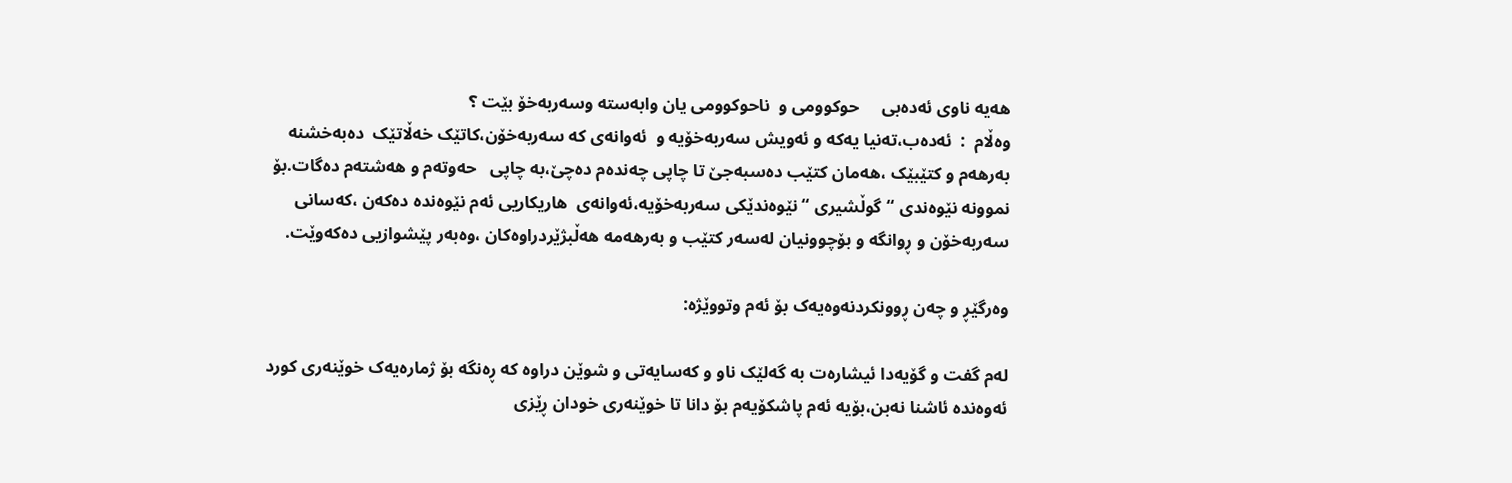هه‌یه‌ ناوی ئه‌ده‌بی     حوکوومی و  ناحوکوومی یان وابه‌سته‌ وسه‌ربه‌خۆ بێت ؟
وه‌ڵام  :  ئه‌ده‌ب،ته‌نیا یه‌که‌ و ئه‌ویش سه‌ربه‌خۆیه‌ و  ئه‌وانه‌ی که‌ سه‌ربه‌خۆن،کاتێک خه‌ڵاتێک  ده‌به‌خشنه‌ به‌رهه‌م و کتێبێک ،هه‌مان کتێب‌ ده‌سبه‌جێ تا چاپی چه‌نده‌م ده‌چێ،به‌ چاپی   حه‌وته‌م و هه‌شته‌م ده‌گات.بۆ نموونه‌ نێوه‌ندی “گوڵشیری “نێوه‌ندێکی سه‌ربه‌خۆیه‌،ئه‌وانه‌ی  هاریکاریی ئه‌م نێوه‌نده‌ ده‌که‌ن ،که‌سانی سه‌ربه‌خۆن و ڕوانگه‌ و بۆچوونیان له‌سه‌ر کتێب و به‌رهه‌مه‌ هه‌ڵبژێردراوه‌کان ،وه‌به‌ر پێشوازیی ده‌که‌وێت.

وه‌رگێڕ و چه‌ن ڕوونکردنه‌وه‌یه‌ک بۆ ئه‌م وتووێژه‌:

له‌م گفت و گۆیه‌دا ئیشاره‌ت به‌ گه‌لێک ناو و که‌سایه‌تی و شوێن دراوه‌ که‌ ڕه‌نگه‌ بۆ ژماره‌یه‌ک خوێنه‌ری کورد ئه‌وه‌نده‌ ئاشنا نه‌بن،بۆیه‌ ئه‌م پاشکۆیه‌م بۆ دانا تا خوێنه‌ری خودان ڕێزی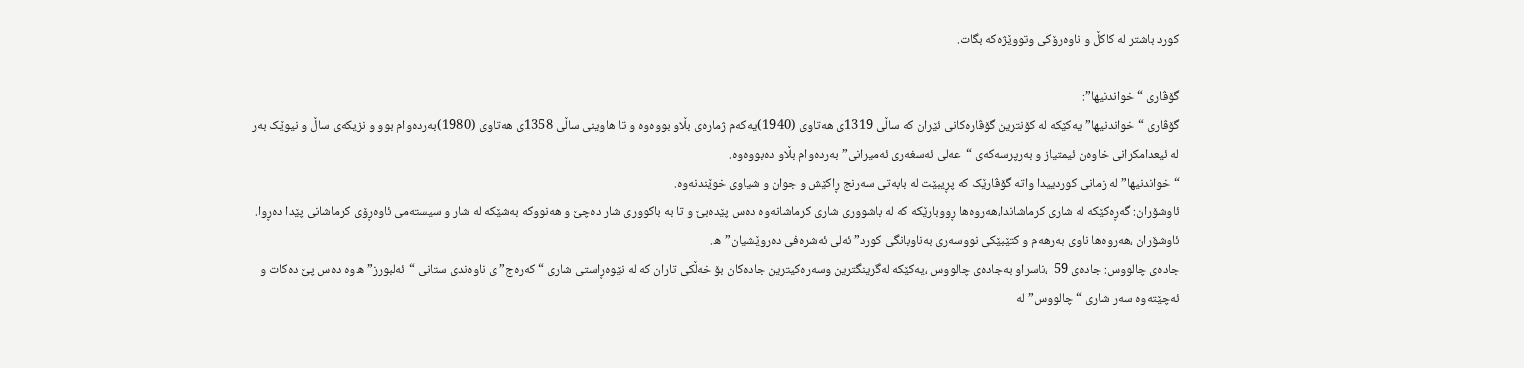کورد باشتر له‌ کاکڵ و ناوه‌رۆکی وتووێژه‌که‌ بگات.

گۆڤاری “خواندنیها”:
گۆڤاری “خواندنیها”یه‌کێکه‌ له‌ کۆنترین گۆڤاره‌کانی ئێران که‌ ساڵی 1319ی هه‌تاوی (1940)یه‌که‌م ژماره‌ی بڵاو بووه‌وه‌ و تا هاوینی ساڵی 1358ی هه‌تاوی (1980)به‌رده‌وام بوو و نزیکه‌ی ساڵ و نیوێک به‌ر له‌ ئیعدامکرانی خاوه‌ن ئیمتیاز و به‌رپرسه‌که‌ی “عه‌لی ئه‌سغه‌ری ئه‌میرانی” به‌رده‌وام بڵاو ده‌بووه‌وه‌.
“خواندنیها” له‌ زمانی کوردییدا واته‌ گۆڤارێک که‌ پڕیبێت له‌ بابه‌تی سه‌رنج ڕاکێش و جوان و شیاوی خوێندنه‌وه‌.
ئاوشۆران: گه‌ڕه‌کێکه‌ له‌ شاری کرماشاندا،هه‌روه‌ها ڕووبارێکه‌ که‌ له‌ باشووری شاری کرماشانه‌وه‌ ده‌س پێده‌بێ و تا به‌ باکووری شار ده‌چێ و هه‌نووکه‌ به‌شێکه‌ له‌ شار و سیسته‌می ئاوه‌ڕۆی کرماشانی پێدا ده‌ڕوا. ئاوشۆران ،هه‌روه‌ها ناوی به‌رهه‌م و‌ کتێبێکی نووسه‌ری به‌ناوبانگی کورد” ئه‌لی ئه‌شره‌فی ده‌روێشیان”ه‌.
جاده‌ی چالووس: جاده‌ی 59  ،ناسراو به‌جاده‌ی چالووس ،یه‌کێکه‌ له‌گرینگترین وسه‌ره‌کیترین جاده‌کان بۆ خه‌ڵکی تاران که‌ له‌ نێوه‌ڕاستی شاری “که‌ره‌ج” ی ناوه‌ندی ستانی “ئه‌لبورز”ه‌وه‌ ده‌س پێ ده‌کات و ئه‌چێته‌وه‌ سه‌ر شاری “چالووس”له‌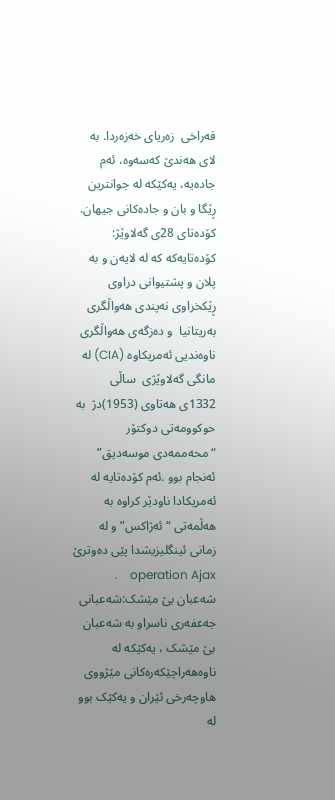قه‌راخی  زه‌ریای خه‌زه‌ردا. به‌ لای هه‌ندێ که‌سه‌وه،‌ ئه‌م جاده‌یه‌، یه‌کێکه‌ له‌ جوانترین  ڕێگا و بان و جاده‌کانی جیهان.
کۆده‌تای 28ی گه‌لاوێژ: کۆده‌تایه‌که‌ که‌ له‌ لایه‌ن و به‌ پلان و پشتیوانی دراوی ڕێکخراوی نه‌پندی هه‌واڵگری به‌ریتانیا  و ده‌زگه‌ی هه‌واڵگری ناوه‌ندیی ئه‌مریکاوه‌ (CIA) له‌ مانگی گه‌لاوێژی  ساڵی 1332ی هه‌تاوی (1953)دژ  به‌ حوکوومه‌تی دوکتۆر “محه‌ممه‌دی موسه‌دیق” ئه‌نجام بوو .ئه‌م کۆده‌تایه‌ له‌ ئه‌مریکادا ناودێر کراوه‌ به‌ هه‌ڵمه‌تی “ئه‌ژاکس” و له‌ زمانی ئینگلیزیشدا پێی ده‌وترێ  operation Ajax    .
شه‌عبان بێ مێشک:شه‌عبانی جه‌عفه‌ری ناسراو به‌ شه‌عبان بێ مێشک ، یه‌کێکه‌ له‌ ناوه‌هه‌راچێکه‌ره‌کانی مێژووی هاوچه‌رخی ئێران و یه‌کێک بوو له‌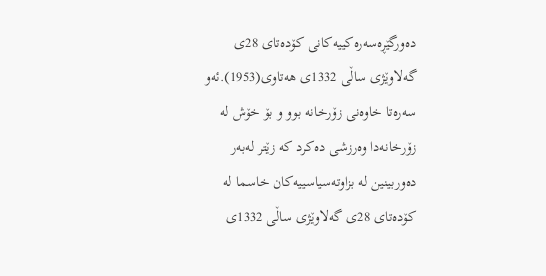ده‌ورگێڕه‌سه‌ره‌کییه‌کانی کۆده‌تای 28ی گه‌لاوێژی ساڵی 1332ی هه‌تاوی(1953).ئه‌و سه‌ره‌تا خاوه‌نی زۆرخانه‌ بوو و بۆ خۆش له‌ زۆرخانه‌دا وه‌رزشی ده‌کرد که‌ زێتر له‌به‌ر ده‌وربینین له‌ بزاوته‌سیاسییه‌کان خاسما له‌ کۆده‌تای 28ی گه‌لاوێژی ساڵی 1332ی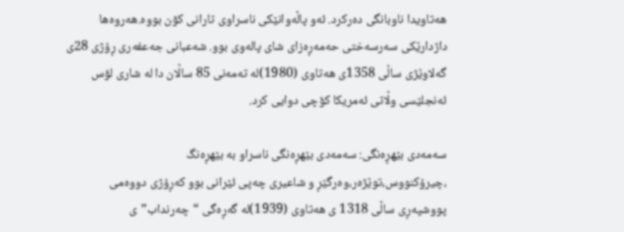هه‌تاویدا ناوبانگی ده‌رکرد. ئه‌و پاڵه‌وانێکی ناسراوی تارانی کۆن بووه‌.هه‌روه‌ها داژدارێکی سه‌رسه‌ختی حه‌مه‌ڕه‌زای شای پاله‌وی بوو. شه‌عبانی جه‌عفه‌ری ڕۆژی 28ی گه‌لاوێژی ساڵی 1358ی هه‌تاوی (1980)له‌ ته‌مه‌نی 85 ساڵان دا له‌ شاری لۆس ئه‌نجلێسی وڵاتی ئه‌مریکا کۆچی دوایی کرد.

سه‌مه‌دی بێهڕه‌نگی: سه‌مه‌دی بێهڕه‌نگی ناسراو به‌ بێهڕه‌نگ ،چیرۆکنووس،توێژه‌ر،وه‌رگێڕ و شاعیری چه‌پی ئێرانی بوو که‌ڕۆژی دووه‌می پووشپه‌ڕی ساڵی 1318 ی هه‌تاوی (1939)له‌ گه‌ڕه‌گی “چه‌رنداب”ی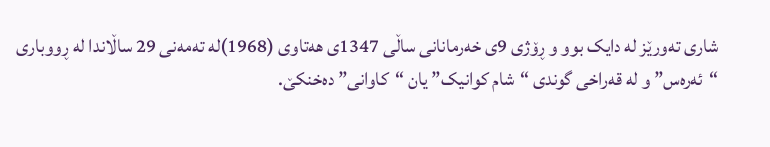شاری ته‌ورێز له‌ دایک بوو و ڕۆژی 9ی خه‌رمانانی ساڵی 1347ی هه‌تاوی (1968)له‌ ته‌مه‌نی 29 ساڵاندا له‌ ڕووباری “ئه‌ره‌س” و له‌ قه‌راخی گوندی “شام کوانیک” یان “کاوانی” ده‌خنکێ.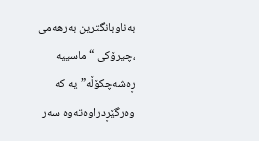به‌ناوبانگترین به‌رهه‌می ،چیرۆکی “ماسییه‌ ڕه‌شه‌چکۆڵه‌”یه‌ که‌ وه‌رگێڕدراوه‌ته‌وه‌ سه‌ر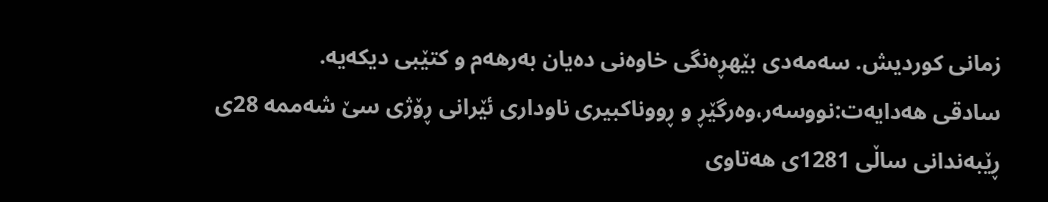زمانی کوردیش. سه‌مه‌دی بێهڕه‌نگی خاوه‌نی ده‌یان به‌رهه‌م و کتێبی دیکه‌یه‌.
سادقی هه‌دایه‌ت:نووسه‌ر،وه‌رگێڕ و ڕووناکبیری ناوداری ئێرانی ڕۆژی سێ شه‌ممه‌ 28ی ڕێبه‌ندانی ساڵی 1281ی هه‌تاوی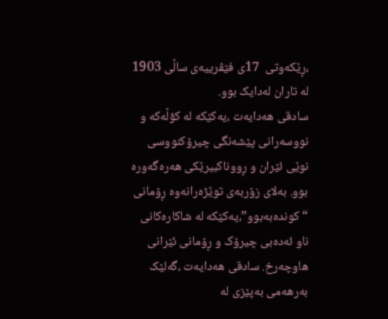،ڕێکه‌وتی  17ی فێڤرییه‌ی ساڵی 1903 له‌ تاران له‌دایک بوو.
سادقی هه‌دایه‌ت ،یه‌کێکه‌ له‌ کۆڵه‌که‌ و نووسه‌رانی پێشه‌نگی چیرۆکنووسی نوێی ئێران و ڕووناکبیرێکی هه‌ره‌گه‌وره‌ بوو. به‌لای زۆربه‌ی توێژه‌رانه‌وه‌ ڕۆمانی “کونده‌به‌بوو”،یه‌کێکه‌ له‌ شاکاره‌کانی ناو ئه‌ده‌بی چیرۆک و ڕۆمانی ئێرانی هاوچه‌رخ. سادقی هه‌دایه‌ت ،گه‌لێک به‌رهه‌می به‌پێزی له‌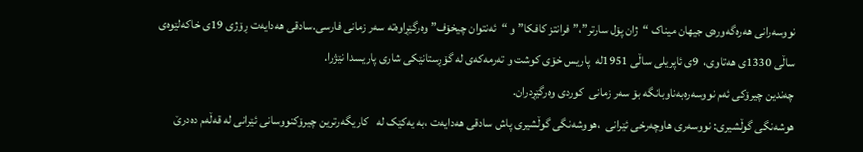نووسه‌رانی هه‌ره‌گه‌وره‌ی جیهان میناک “ژان پۆل سارتر”،”فرانتز کافکا” و “ئه‌نتوان چیخۆف” وه‌رگێڕاوه‌ته‌ سه‌ر زمانی فارسی.سادقی هه‌دایه‌ت ڕۆژی 19ی خاکه‌لێوه‌ی ساڵی 1330ی هه‌تاوی،  9ی ئاپریلی ساڵی 1951له‌  پاریس خۆی کوشت و ته‌رمه‌که‌ی له‌ گۆڕستانێکی شاری پاریسدا نێژرا.
چه‌ندین چیرۆکی ئه‌م نووسه‌ره‌به‌ناوبانگه‌ بۆ سه‌ر زمانی  کوردی وه‌رگێڕدران.
هوشه‌نگی گوڵشیری: نووسه‌ری هاوچه‌رخی ئێرانی  ،هووشه‌نگی گوڵشیری پاش سادقی هه‌دایه‌ت ،به‌ یه‌کێک له‌   کاریگه‌رترین چیرۆکنووسانی ئێرانی له‌ قه‌ڵه‌م ده‌د‌رێ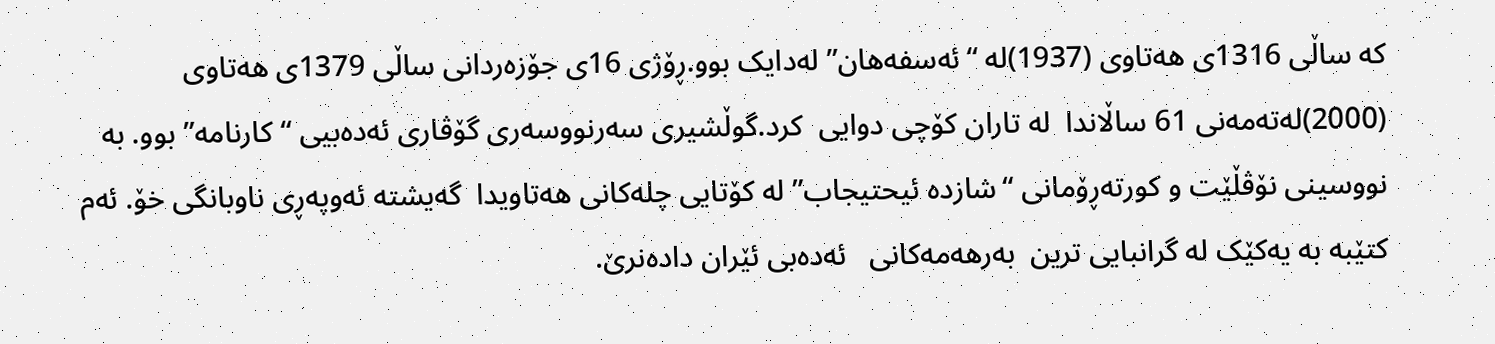که‌ ساڵی 1316ی هه‌تاوی (1937)له‌ “ئه‌سفه‌هان” له‌دایک بوو.ڕۆژی 16ی جۆزه‌ردانی ساڵی 1379ی هه‌تاوی (2000)له‌ته‌مه‌نی 61 ساڵاندا  له‌ تاران کۆچی دوایی  کرد.گوڵشیری سه‌رنووسه‌ری گۆڤاری ئه‌ده‌بیی “کارنامه‌” بوو. به‌ نووسینی نۆڤڵێت و کورته‌ڕۆمانی “شازده‌ ئیحتیجاب” له‌ کۆتایی چله‌کانی هه‌تاویدا  گه‌یشته‌ ئه‌وپه‌ڕی ناوبانگی خۆ. ئه‌م کتێبه‌ به‌ یه‌کێک له‌ گرانبایی ترین  به‌رهه‌مه‌کانی   ئه‌ده‌بی ئێران داده‌نرێ.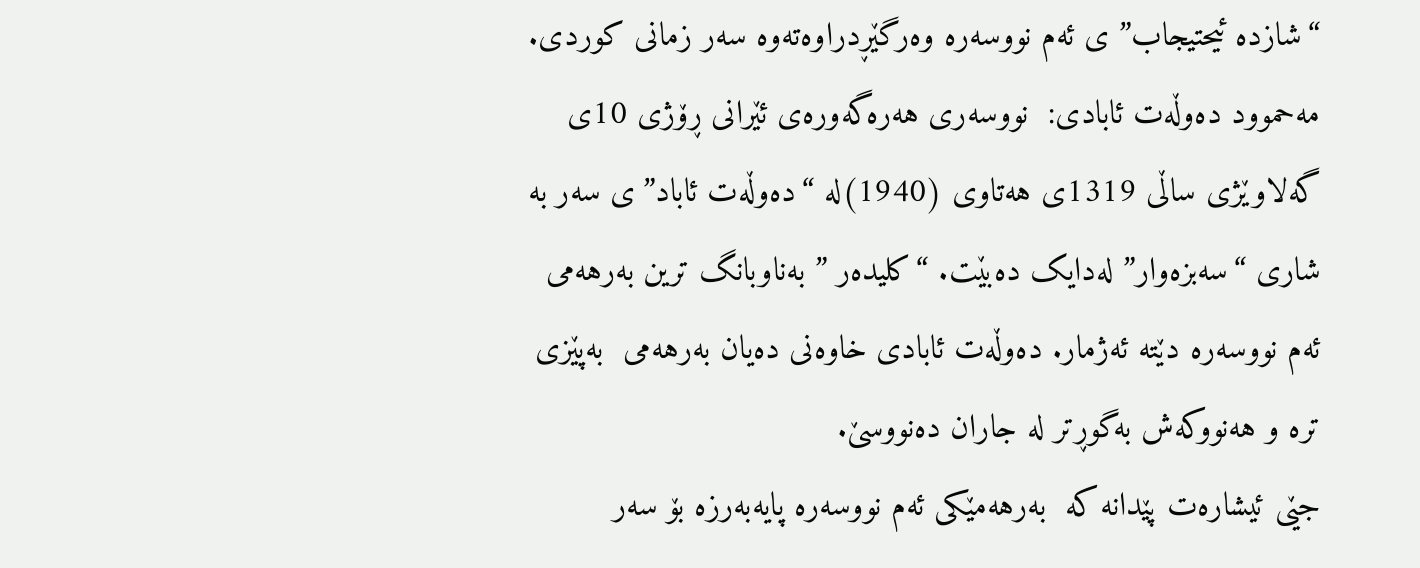“شازده‌ ئیحتیجاب” ی ئه‌م نووسه‌ره‌ وه‌رگێڕدراوه‌ته‌وه‌ سه‌ر زمانی کوردی.
مه‌حموود ده‌وڵه‌ت ئابادی:  نووسه‌ری هه‌ره‌گه‌وره‌ی ئێرانی ڕۆژی 10ی گه‌لاوێژی ساڵی 1319ی هه‌تاوی (1940)له‌ “ده‌وڵه‌ت ئاباد”ی سه‌ر به‌ شاری “سه‌بزه‌وار” له‌دایک ده‌بێت. “کلیده‌ر ” به‌ناوبانگ ترین به‌رهه‌می ئه‌م نووسه‌ره‌ دێته‌ ئه‌ژمار. ده‌وڵه‌ت ئابادی خاوه‌نی ده‌یان به‌رهه‌می  به‌پێزی تره‌ و هه‌نووکه‌ش به‌گوڕتر له‌ جاران ده‌نووسێ.
جێی ئیشاره‌ت پێدانه‌ که‌  به‌رهه‌مێکی ئه‌م نووسه‌ره‌ پایه‌به‌رزه‌ بۆ سه‌ر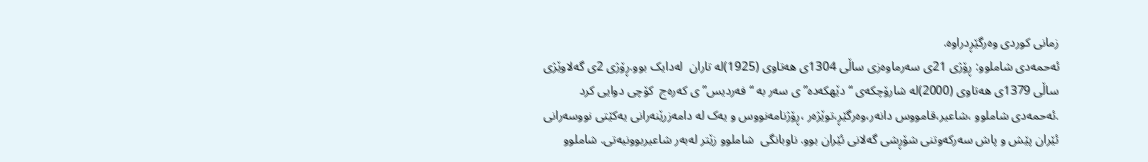زمانی کوردی وه‌رگێڕدراوه‌.
ئه‌حمه‌دی شاملوو: ڕۆژی 21ی سه‌رماوه‌زی ساڵی 1304ی هه‌تاوی (1925)له‌ تاران  له‌دایک بوو.ڕۆژی 2ی گه‌لاوێژی ساڵی 1379ی هه‌تاوی (2000)له‌ شارۆچکه‌ی “دێهکه‌ده‌”ی سه‌ر به‌ “فه‌ردیس”ی که‌ره‌ج  کۆچی دوایی کرد .ئه‌حمه‌دی شاملوو ،شاعیر،قامووس دانه‌ر،وه‌رگێڕ،توێژه‌ر ،ڕۆژنامه‌نووس و یه‌ک له‌ دامه‌زرێنه‌رانی یه‌کێتی نووسه‌رانی ئێران پێش و پاش سه‌رکه‌وتنی شۆڕشی گه‌لانی ئێران بوو. ناوبانگی  شاملوو زێتر له‌به‌ر شاعیربوونیه‌تی. شاملوو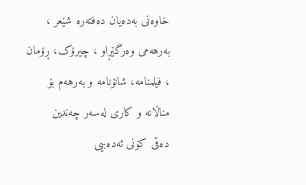خاوه‌نی به‌ده‌یان ده‌فته‌ره‌ شێعر ، به‌رهه‌می وه‌رگێڕاو ، چیرۆک، ڕۆمان ، فیلمنامه‌، شانۆنامه‌ و به‌رهه‌م بۆ مناڵانه‌ و کاری له‌سه‌ر چه‌ندین ده‌قی ‌کۆنی ئه‌ده‌بیی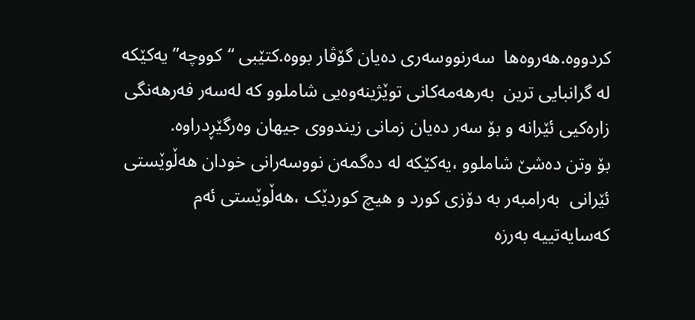کردووه‌.هه‌روه‌ها  سه‌رنووسه‌ری ده‌یان گۆڤار بووه‌.کتێبی “کووچه” یه‌کێکه‌ له‌ گرانبایی ترین  به‌رهه‌مه‌کانی توێژینه‌وه‌یی شاملوو که‌ له‌سه‌ر فه‌رهه‌نگی زاره‌کیی ئێرانه‌ و بۆ سه‌ر ده‌یان زمانی زیندووی جیهان وه‌رگێڕدراوه‌.
بۆ وتن ده‌شێ شاملوو ،یه‌کێکه‌ له‌ ده‌گمه‌ن نووسه‌رانی خودان هه‌ڵوێستی ئێرانی  به‌رامبه‌ر به‌ دۆزی کورد و هیچ کوردێک ،هه‌ڵوێستی ئه‌م که‌سایه‌تییه‌ به‌رزه‌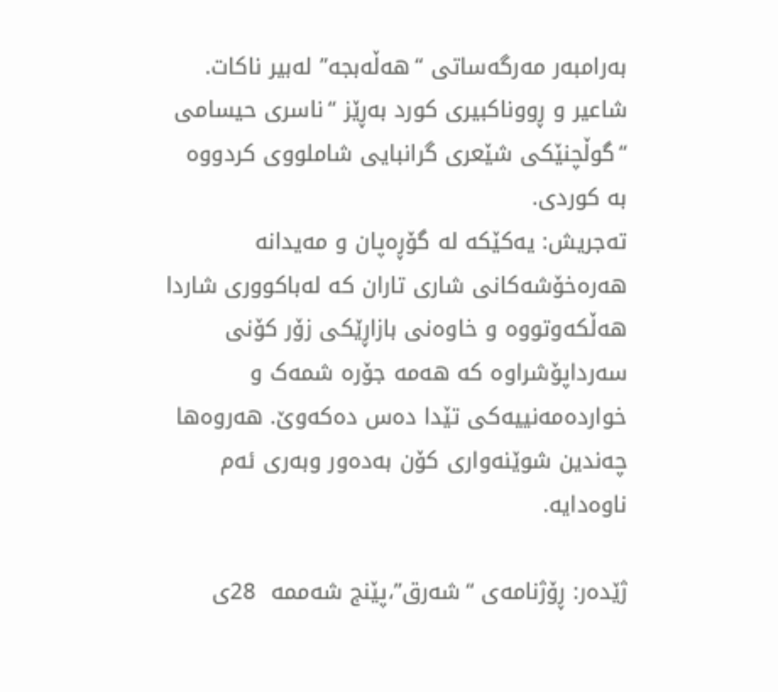به‌رامبه‌ر مه‌رگه‌ساتی “هه‌ڵه‌بجه‌” له‌بیر ناکات.
شاعیر و ڕووناکبیری کورد به‌ڕێز “ناسری حیسامی “گوڵچنێکی شێعری گرانبایی شاملووی کردووه‌ به‌ کوردی.
ته‌جریش: یه‌کێکه‌ له‌ گۆڕه‌پان و مه‌یدانه‌ هه‌ره‌خۆشه‌کانی شاری تاران که‌ له‌باکووری شاردا هه‌ڵکه‌وتووه‌ و خاوه‌نی بازاڕێکی زۆر کۆنی سه‌رداپۆشراوه‌ که‌ هه‌مه‌ جۆره‌ شمه‌ک و خوارده‌مه‌نییه‌کی تێدا ده‌س ده‌که‌وێ. هه‌روه‌ها چه‌ندین شوێنه‌واری کۆن به‌ده‌ور وبه‌ری ئه‌م ناوه‌دایه‌.

ژێده‌ر: ڕۆژنامه‌ی “شه‌رق”،پێنج شه‌ممه‌  28ی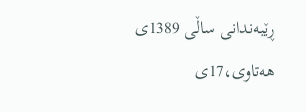ڕێبه‌ندانی ساڵی 1389ی هه‌تاوی،17ی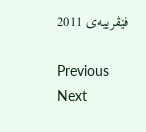فێڤرییه‌ی 2011

Previous
Next